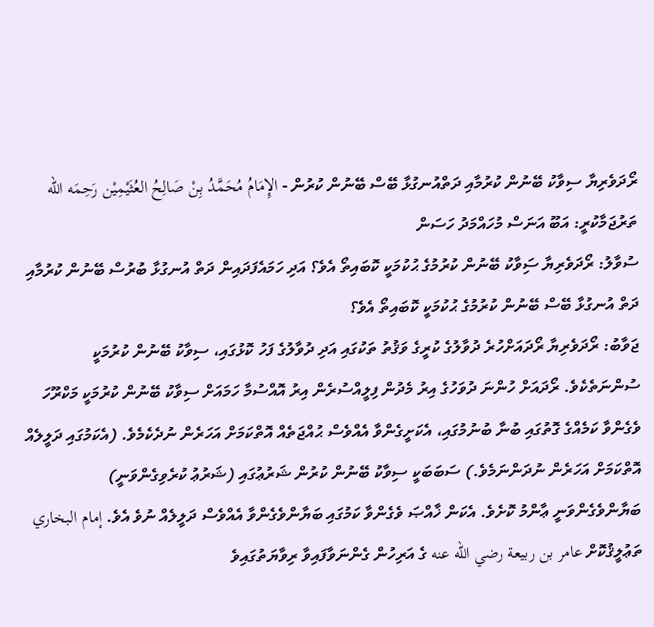ރޯދަވެރިޔާ ސިވާކު ބޭނުން ކުރުމާއި ދަތްއުނގުޅާ ބޭސް ބޭނުން ކުރުން - الإِمَامُ مُحَمَّدُ بِنْ صَالِحُ العُثَيْمِيْن رَحِمَه الله
ތަރުޖަމާކުރީ: އަބޫ އަނަސް މުހައްމަދު ހަސަން
ސުވާލު: ރޯދަވެރިޔާ ސަިވާކު ބޭނުން ކުރުމުގެ ޙުކުމަކީ ކޮބައިތޯ އެވެ؟ އަދި ހަމައެފަދައިން ދަތް އުނގުޅާ ބުރުސް ބޭނުން ކުރުމާއި ދަތް އުނގުޅާ ބޭސް ބޭނުން ކުރުމުގެ ޙުކުމަކީ ކޮބައިތޯ އެވެ؟
ޖަވާބު: ރޯދަވެރިޔާ ރޯދައަށްހުރެ ދުވާލުގެ ކުރީގެ ވަޤުތު ތަކުގައި އަދި ދުވާލުގެ ފަހު ކޮޅުގައި، ސިވާކު ބޭނުން ކުރުމަކީ ސުންނަތެކެވެ. ރޯދައަށް ހުންނަ ދުވަހުގެ އިރު މެދުން ފިލީއްސުރެން އިރު އޮއްސުމާ ހަމައަށް ސިވާކު ބޭނުން ކުރުމަކީ މަކްރޫހަ ވެގެންވާ ކަމެއްގެ ގޮތުގައި ބުނާ ބުނުމުގައި، އެކަށީގެންވާ އެއްވެސް ޙުއްޖަތެއް އޮތްކަމަށް އަހަރެން ނުދެކެމެވެ. (އެކަމުގައި ދަލީލެއް އޮތްކަމަށް އަހަރެން ނުދަންނަމެވެ.) ސަބަބަކީ ސިވާކު ބޭނުން ކުރުން ޝަރުޢުގައި (ޝަރުޢު ކުރެވިގެންވަނީ) ބަޔާންވެގެންވަނީ ޢާންމު ކޮށެވެ. އެކަން ޚާއްޞަ ވެގެންވާ ކަމުގައި ބަޔާންވެގެންވާ އެއްވެސް ދަލީލެއް ނުވެ އެވެ. إمام البخاري ތަޢުލީޤުކޮށް عامر بن ربيعة رضي الله عنه ގެ އަރިހުން ގެންނަވާފައިވާ ރިވާޔަތުގައިވެ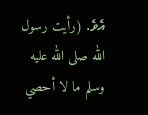އެވެ. (رأيت رسول الله صلى الله عليه وسلم ما لا أحصي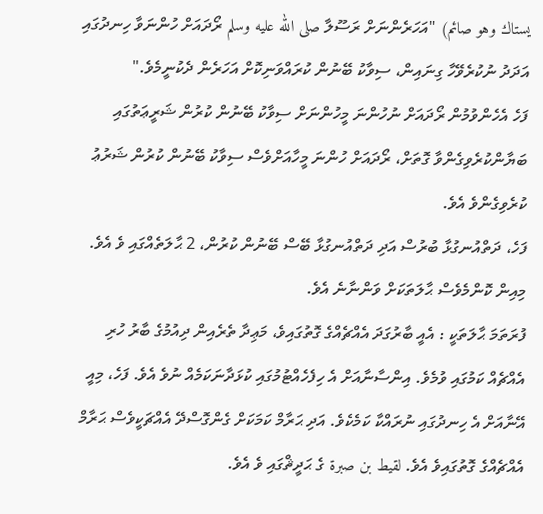يستاك وهو صائم) "އަހަރެންނަށް ރަސޫލާ صلى الله عليه وسلم ރޯދައަށް ހުންނަވާ ހިނދުގައި އަދަދު ނުކުރެވޭހާ ގިނައިން، ސިވާކު ބޭނުން ކުރައްވަނިކޮށް އަހަރެން ދެކުނީމެވެ."
ފަހެ އެހެންވުމުން ރޯދައަށް ނުހުންނަ މީހުންނަށް ސިވާކު ބޭނުން ކުރުން ޝަރީޢަތުގައި ބަޔާންކުރެވިގެންވާ ގޮތަށް، ރޯދައަށް ހުންނަ މީހާއަށްވެސް ސިވާކު ބޭނުން ކުރުން ޝަރުޢު ކުރެވިގެންވެ އެވެ.
ފަހެ، ދަތްއުނގުޅާ ބުރުސް އަދި ދަތްއުނގުޅާ ބޭސް ބޭނުން ކުރުން، 2 ޙާލަތެއްގައި ވެ އެވެ. މިއިން ކޮންމެވެސް ޙާލަތަކަށް ވަންނާނެ އެވެ.
ފުރަތަމަ ޙާލަތަކީ : އެއީ ބާރުގަދަ އެއްޗެއްގެ ގޮތުގައިވެ، މަޢިދާ ތެރެއިން ދިއުމުގެ ބާރު ހުރި އެއްޗެއް ކަމުގައި ވުމެވެ. އިންސާނާއަށް އެ ހިފެހެއްޓުމުގައި ކުޅަދާނަކަމެއް ނުވެ އެވެ. ފަހެ، މިއީ އޭނާއަށް އެ ހިނދުގައި ނުރައްކާ ކަމެކެވެ. އަދި ޙަރާމް ކަމަކަށް ގެންގޮސްދޭ އެއްޗަކީވެސް ޙަރާމް އެއްޗެއްގެ ގޮތުގައިވެ އެވެ. لقيط بن صبرة ގެ ޙަދީޘްގައި ވެ އެވެ.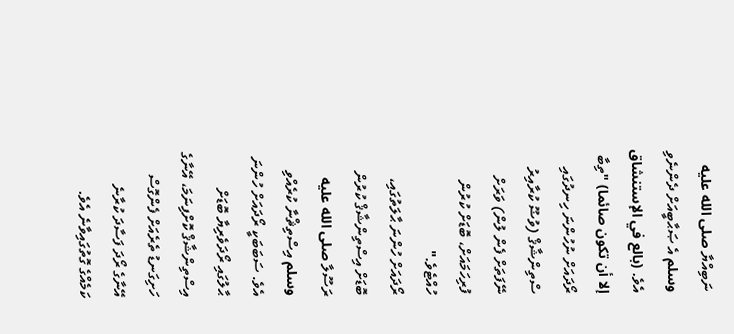ނަބިއްޔާ صلى الله عليه وسلم އެ ޞަޙާބީއަށް ދެންނެވި އެވެ. (بالع في الإستنشاق إلا أن تكون صائما) "ތިބާ ރޯދައަށް ނުހުންނަ ހިނދުގައި ސްތިންޝާޤް (ވުޟޫ ކުރާއިރު ނޭފަތަށް ފެން ލުން) ވަރަށް ފުރިހަމައަށް، ބޮޑަށް ކުރުން ހުއްޓެވެ."
ރޯދައަށް ހުންނަ ޙާލަތުގައި، ބޮޑަށް އިސްތިންޝާޤް ކުރުން ރަސޫލާ صلى الله عليه وسلم އިސްތިޘްނާ ކުރެއްވި އެވެ. ސަބަބަކީ ރޯދައަށް ހުންނަ ޙާލުގައި ރޯދަވެރިޔާ ބޮޑަށް އިސްތިންޝާޤް ކޮށްފިނަމަ، އޭނާގެ ހަށިގަނޑު ތެރެއަށް ފެންގޮސް އޭނާގެ ރޯދަ ފަސާދަ ކުރާނެ ކަމެއްގެ ގޮތުގައިވާނެ އެވެ.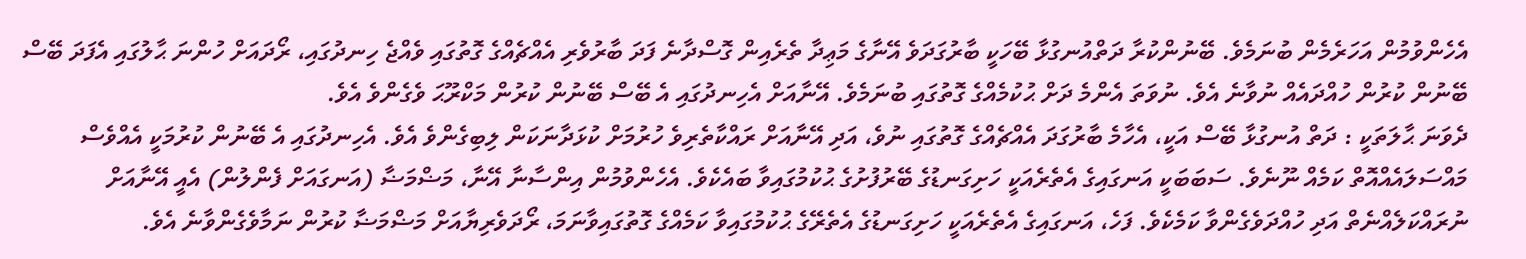އެހެންވުމުން އަހަރެމެން ބުނަމެވެ. ބޭނުންކުރާ ދަތްއުނގުޅާ ބޭހަކީ ބާރުގަދަވެ އޭނާގެ މަޢިދާ ތެރެއިން ގޮސްދާނެ ފަދަ ބާރުވެރި އެއްޗެއްގެ ގޮތުގައި ވެއްޖެ ހިނދުގައި، ރޯދައަށް ހުންނަ ޙާލުގައި އެފަދަ ބޭސް ބޭނުން ކުރުން ހުއްދައެއް ނުވާނެ އެވެ. ނުވަތަ އެންމެ ދަށް ޙުކުމެއްގެ ގޮތުގައި ބުނަމެވެ. އޭނާއަށް އެހިނދުގައި އެ ބޭސް ބޭނުން ކުރުން މަކްރޫޙަ ވެގެންވެ އެވެ.
ދެވަނަ ޙާލަތަކީ : ދަތް އުނގުޅާ ބޭސް އަކީ، އެހާމެ ބާރުގަދަ އެއްޗެއްގެ ގޮތުގައި ނުވެ، އަދި އޭނާއަށް ރައްކާތެރިވެ ހުރުމަށް ކުޅަދާނަކަން ލިބިގެންވެ އެވެ. އެހިނދުގައި އެ ބޭނުން ކުރުމަކީ އެއްވެސް މައްސަލައެއްއޮތް ކަމެއް ނޫނެވެ. ސަބަބަކީ އަނގައިގެ އެތެރެއަކީ ހަށިގަނޑުގެ ބޭރުފުށުގެ ޙުކުމުގައިވާ ބައެކެވެ. އެހެންވުމުން އިންސާނާ އޭނާ، މަޟްމަޟާ (އަނގައަށް ފެންލުން) އެއީ އޭނާއަށް ނުރައްކަލެއްނެތް އަދި ހުއްދަވެގެންވާ ކަމެކެވެ. ފަހެ، އަނގައިގެ އެތެރެއަކީ ހަށިގަނޑުގެ އެތެރޭގެ ޙުކުމުގައިވާ ކަމެއްގެ ގޮތުގައިވާނަމަ، ރޯދަވެރިޔާއަށް މަޟްމަޟާ ކުރުން ނަމާވެގެންވާނެ އެވެ.